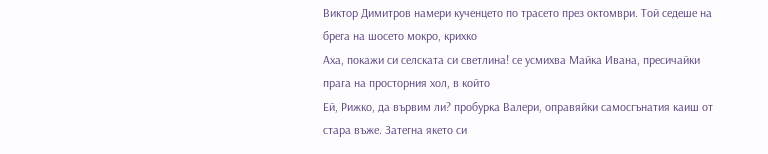Виктор Димитров намери кученцето по трасето през октомври. Той седеше на брега на шосето мокро, крихко
Аха, покажи си селската си светлина! се усмихва Майка Ивана, пресичайки прага на просторния хол, в който
Ей, Рижко, да вървим ли? пробурка Валери, оправяйки самосгънатия каиш от стара въже. Затегна якето си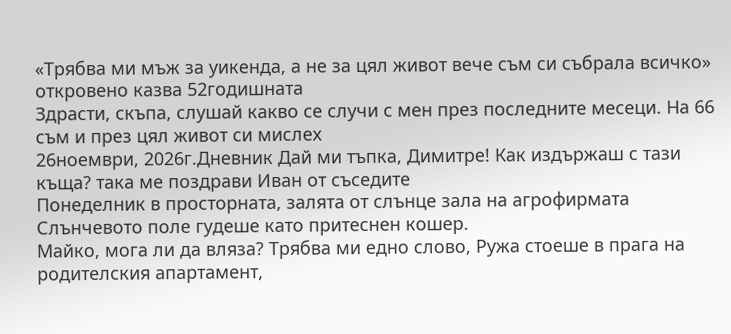«Трябва ми мъж за уикенда, а не за цял живот вече съм си събрала всичко» откровено казва 52годишната
Здрасти, скъпа, слушай какво се случи с мен през последните месеци. На 66 съм и през цял живот си мислех
26ноември, 2026г.Дневник Дай ми тъпка, Димитре! Как издържаш с тази къща? така ме поздрави Иван от съседите
Понеделник в просторната, залятa от слънце зала на агрофирмата Слънчевото поле гудеше като притеснен кошер.
Майко, мога ли да вляза? Трябва ми едно слово, Ружа стоеше в прага на родителския апартамент,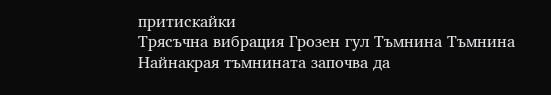притискайки
Трясъчна вибрация Грозен гул Тъмнина Тъмнина Найнакрая тъмнината започва да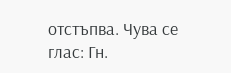отстъпва. Чува се глас: Гн.